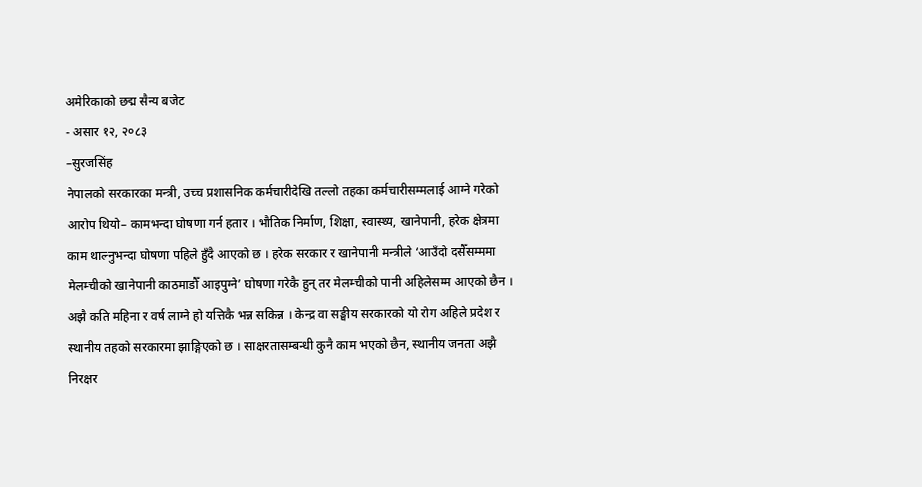अमेरिकाको छद्म सैन्य बजेट
- असार १२, २०८३
–सुरजसिंह
नेपालको सरकारका मन्त्री, उच्च प्रशासनिक कर्मचारीदेखि तल्लो तहका कर्मचारीसम्मलाई आग्ने गरेको आरोप थियो– कामभन्दा घोषणा गर्न हतार । भौतिक निर्माण, शिक्षा, स्वास्थ्य, खानेपानी, हरेक क्षेत्रमा काम थाल्नुभन्दा घोषणा पहिले हुँदै आएको छ । हरेक सरकार र खानेपानी मन्त्रीले ‘आउँदो दसैँसम्ममा मेलम्चीको खानेपानी काठमाडौँ आइपुग्ने’ घोषणा गरेकै हुन् तर मेलम्चीको पानी अहिलेसम्म आएको छैन । अझै कति महिना र वर्ष लाग्ने हो यत्तिकै भन्न सकिन्न । केन्द्र वा सङ्घीय सरकारको यो रोग अहिले प्रदेश र स्थानीय तहको सरकारमा झाङ्गिएको छ । साक्षरतासम्बन्धी कुनै काम भएको छैन, स्थानीय जनता अझै निरक्षर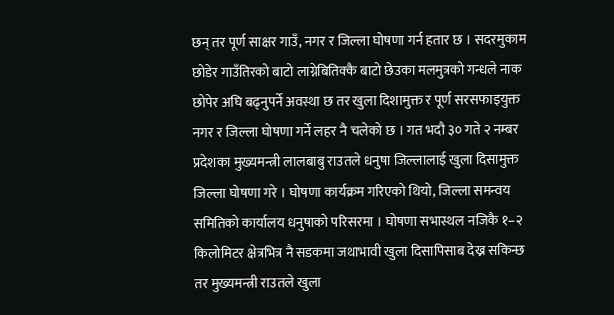छन् तर पूर्ण साक्षर गाउँ, नगर र जिल्ला घोषणा गर्न हतार छ । सदरमुकाम छोडेर गाउँतिरको बाटो लाग्नेबितिक्कै बाटो छेउका मलमुत्रको गन्धले नाक छोपेर अघि बढ्नुपर्ने अवस्था छ तर खुला दिशामुक्त र पूर्ण सरसफाइयुक्त नगर र जिल्ला घोषणा गर्ने लहर नै चलेको छ । गत भदौ ३० गते २ नम्बर प्रदेशका मुख्यमन्त्री लालबाबु राउतले धनुषा जिल्लालाई खुला दिसामुक्त जिल्ला घोषणा गरे । घोषणा कार्यक्रम गरिएको थियो, जिल्ला समन्वय समितिको कार्यालय धनुषाको परिसरमा । घोषणा सभास्थल नजिकै १–२ किलोमिटर क्षेत्रभित्र नै सडकमा जथाभावी खुला दिसापिसाब देख्न सकिन्छ तर मुख्यमन्त्री राउतले खुला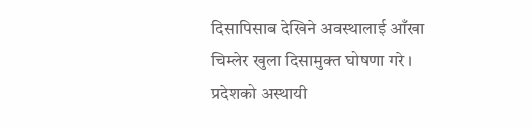दिसापिसाब देखिने अवस्थालाई आँखा चिम्लेर खुला दिसामुक्त घोषणा गरे । प्रदेशको अस्थायी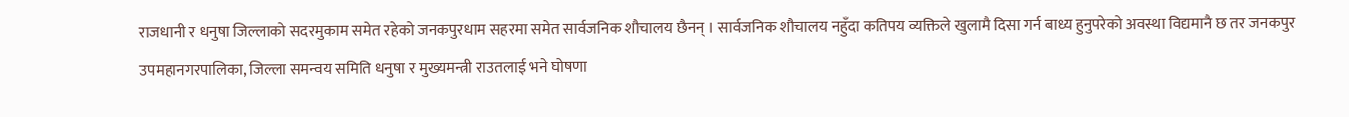राजधानी र धनुषा जिल्लाको सदरमुकाम समेत रहेको जनकपुरधाम सहरमा समेत सार्वजनिक शौचालय छैनन् । सार्वजनिक शौचालय नहुँदा कतिपय व्यक्तिले खुलामै दिसा गर्न बाध्य हुनुपरेको अवस्था विद्यमानै छ तर जनकपुर उपमहानगरपालिका, जिल्ला समन्वय समिति धनुषा र मुख्यमन्त्री राउतलाई भने घोषणा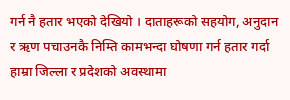गर्न नै हतार भएको देखियो । दाताहरूको सहयोग, अनुदान र ऋण पचाउनकै निम्ति कामभन्दा घोषणा गर्न हतार गर्दा हाम्रा जिल्ला र प्रदेशको अवस्थामा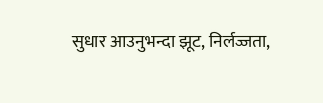सुधार आउनुभन्दा झूट, निर्लज्जता,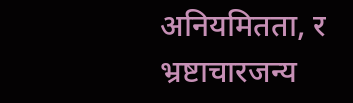अनियमितता, र भ्रष्टाचारजन्य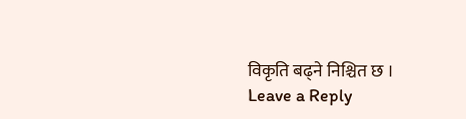विकृति बढ्ने निश्चित छ ।
Leave a Reply